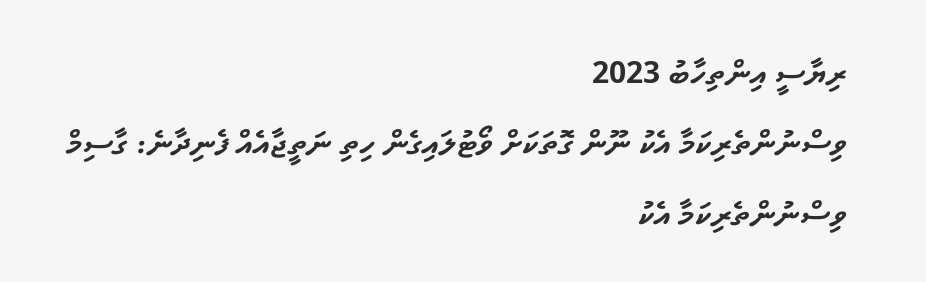ރިޔާސީ އިންތިހާބު 2023
ވިސްނުންތެރިކަމާ އެކު ނޫން ގޮތަކަށް ވޯޓުލައިގެން ހިތި ނަތީޖާއެއް ފެނިދާނެ: ގާސިމް
ވިސްނުންތެރިކަމާ އެކު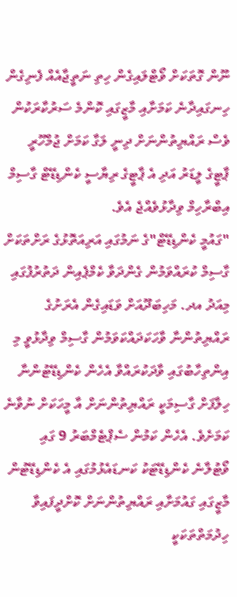ނޫން ގޮތަކަށް ވޯޓްލައިގެން ހިތި ނަތީޖާއެއް ފެނިގެން ހިނގައިދާނެ ކަމަށާއި މާޒީގައި ކޮންމެ ސަރުކާރަކުން ވެސް ރައްޔިތުންނަށް ދިނީ ލަގާ ކަމަށް ޖުމްހޫރީ ޕާޓީގެ ލީޑަރު އަދި އެ ޕާޓީގެ ރިޔާސީ ކެންޑިޑޭޓް ގާސިމް އިބްރާހިމް ވިދާޅުވެއްޖެ އެވެ.
"ގައުމީ ކެންޑިޑޭޓް"ގެ ނަމުގައި އަރިއަތޮޅުގެ ރަށްތަކަށް ގާސިމް ކުރައްވަމުން ގެންދަވާ ކެމްޕެއިން ދަތުރުފުގައި މިއަދު އދ. މަހިބަދޫއަށް ވަޑައިގެން އެރަށުގެ ރައްޔިތުންނާ ވާހަކަދައްކަވަމުން ގާސިމް ވިދާޅުވީ މި އިންތިހާބުގައި ވާދަކުރައްވާ އެހެން ކެންޑިޑޭޓުންނާ ހިލާފަށް ގާސިމަކީ ރައްޔިތުންނަށް އާ މީހަކަށް ނުވާނެ ކަމަށެވެ. އެހެން ކަމުން ސެޕްޓެމްބަރު 9 ގައި ވޯޓުލާނެ ކެންޑިޑޭޓަކު ކަނޑައެޅުމުގައި އެ ކެންޑިޑޭޓުން މާޒީގައި ގައުމަށާއި ރައްޔިތުންނަށް ކޮށްދީފައިވާ ހިދުމަތްތަކަކީ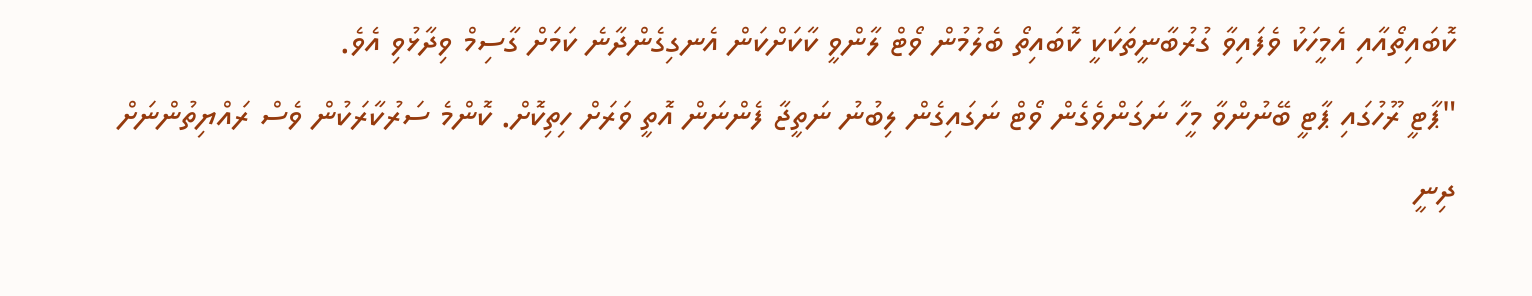ކޮބައިތޯއާއި އެމީހަކު ވެފައިވާ ގުރުބާނީތަކަކީ ކޮބައިތޯ ބެލުމުން ވޯޓް ލާންވީ ކާކަށްކަން އެނގިގެންދާނެ ކަމަށް ގާސިމް ވިދާޅުވި އެވެ.
"ޕާޓީ ރޫހުގައި ޕާޓީ ބޭނުންވާ މީހާ ނަގަންވެގެން ވޯޓް ނަގައިގެން ލިބުނު ނަތީޖާ ފެންނަން އޮތީ ވަރަށް ހިތިކޮށް. ކޮންމެ ސަރުކާރަކުން ވެސް ރައްޔިތުންނަށް ދިނީ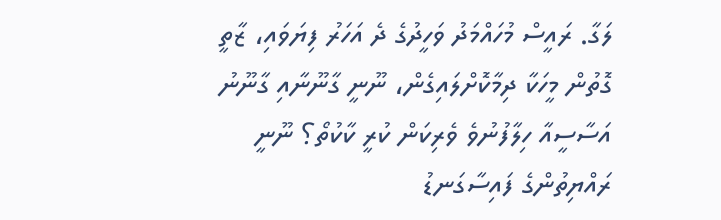ލަގާ. ރައީސް މުހައްމަދު ވަހީދުގެ ދެ އަހަރު ފިޔަވައި، ޒާތީ ގޮތުން މީހަކާ ދިމާކޮށްލައިގެން، ނޫނީ ގާނޫނާއި ގާނޫނު އަސާސީއާ ހިލާފުނުވެ ވެރިކަން ކުރީ ކާކުތޯ؟ ނޫނީ ރައްޔިތުންގެ ފައިސާގަނޑު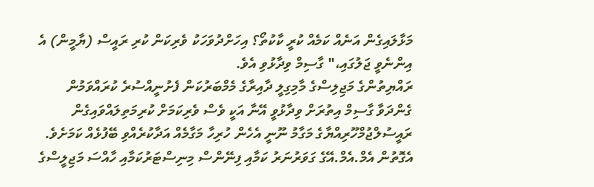މަޅާލައިގެން އަނެއް ކަމެއް ކުރީ ކާކުތޯ؟ އިހަށްދުވަހަކު ވެރިކަން ކުރި ރައީސް (ޔާމީން) އެ އިންނެވީ ޖަލުގައި،" ގާސިމް ވިދާޅުވި އެވެ.
ރައްޔިތުންގެ މަޖިލިސްގެ މާމިގިލީ ދާއިރާގެ މެމްބަރުކަން ފެށުނީއްސުރެ ކުރައްވަމުން ގެންދަވާ ގާސިމް އިތުރަށް ވިދާޅުވީ އޭނާ އަކީ ވެސް ވެރިކަމަށް ކުރިމަތިލައްވައިގެން ރައީސުލްޖުމްހޫރިއްޔާގެ މަގާމު ނޫނީ އެހެން ހުރިހާ މަގާމެއް އަދާކުރެއްވި ބޭފުޅެއް ކަމަށެވެ. އެގޮތުން އެމް.އެމް.އޭގެ ގަވަރުނަރު ކަމާއި ފިނޭންސް މިނިސްޓަރުކަމާއި ހާއްސަ މަޖިލީސްގެ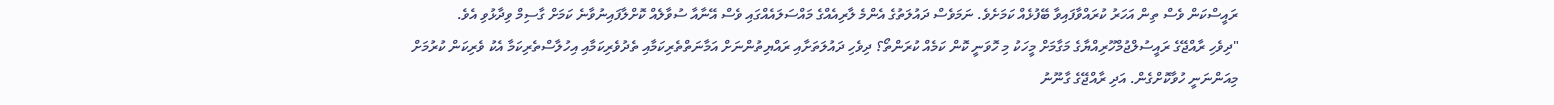ރައީސްކަން ވެސް ތިން އަހަރު ކުރައްވާފައިވާ ބޭފުޅެއް ކަމަށެވެ. ނަމަވެސް ދައުލަތުގެ އެންމެ ލާރިއެއްގެ މައްސަލައެއްގައި ވެސް އޭނާއާ ސުވާލެއް ކޮށްލާފައިނުވާނެ ކަމަށް ގާސިމް ވިދާޅުވި އެވެ.
"ދިވެހި ރާއްޖޭގެ ރައީސުލްޖުމްހޫރިއްޔާގެ މަގާމަށް މީހަކު މި ހޮވަނީ ކޮން ކަމެއް ކުރަންތޯ؟ ދިވެހި ދައުލަތަށާއި ރައްޔިތުންނަށް އަމާނަތްތެރިކަމާއި ތެދުވެރިކަމާއި އިހުލާސްތެރިކަމާ އެކު ވެރިކަން ކުރުމަށް މިއަންނަނީ ހުވާކޮށްގެން. އަދި ރާއްޖޭގެ ގާނޫނު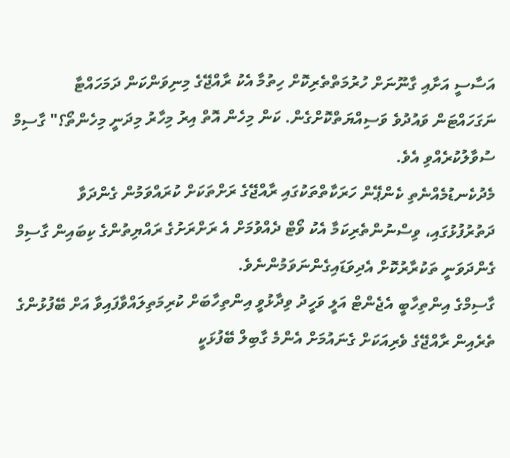އަސާސީ އަށާއި ގާނޫނަށް ހުރުމަތްތެރިކޮށް ހިތުމާ އެކު ރާއްޖޭގެ މިނިވަންކަން ދަމަހައްޓާ ނަގަހައްޓަން ވައުދުވެ ވަސިއްޔަތްކޮށްގެން. ކަން މިހެން އޮތް އިރު މިހާރު މިދަނީ މިހެންތޯ؟" ގާސިމް ސުވާލުކުރެއްވި އެވެ.
މެދުކެނޑުމެއްނެތި ކެންޕޭން ހަރަކާތްތަކުގައި ރާއްޖޭގެ ރަށްތަކަށް ކުރައްވަމުން ގެންދަވާ ދަތުރުފުޅުގައި، ވިސްނުންތެރިކަމާ އެކު ވޯޓް ދެއްވުމަށް އެ ރަށްރަށުގެ ރައްޔިތުންގެ ކިބައިން ގާސިމް ގެންދަވަނީ ތަކުރާރުކޮށް އެދިވަޑައިގެންނަވަމުންނެވެ.
ގާސިމްގެ އިންތިހާބީ އެޖެންޓް އަލީ ވަހީދު ވިދާޅުވީ އިންތިހާބަށް ކުރިމަތިލައްވާފައިވާ އަށް ބޭފުޅުންގެ ތެރެއިން ރާއްޖޭގެ ވެރިއަކަށް ގެނައުމަށް އެންމެ ގާބިލް ބޭފުޅަކީ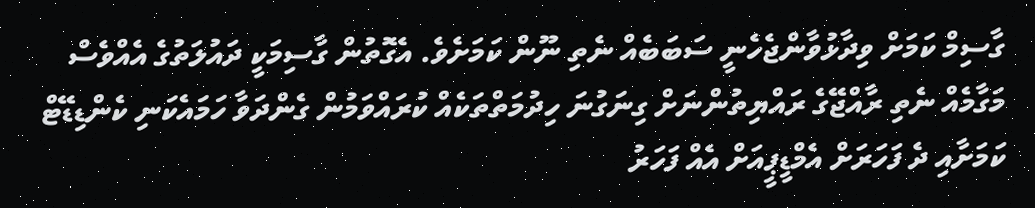ގާސިމް ކަމަށް ވިދާޅުވާންޖެހެނީ ސަބަބެއް ނެތި ނޫން ކަމަށެވެ. އެގޮތުން ގާސިމަކީ ދައުލަތުގެ އެއްވެސް މަގާމެއް ނެތި ރާއްޖޭގެ ރައްޔިތުންނަށް ގިނަގުނަ ހިދުމަތްތަކެއް ކުރައްވަމުން ގެންދަވާ ހަމައެކަނި ކެންޑިޑޭޓް ކަމަށާއި ދެ ފަހަރަށް އެމްޑީޕީއަށް އެއް ފަހަރު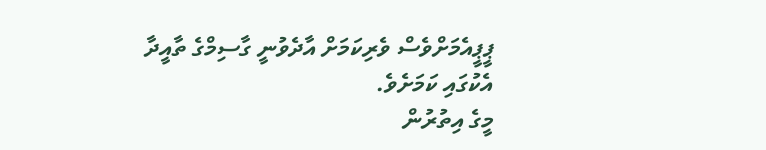ޕީޕީއެމަށްވެސް ވެރިކަމަށް އާދެވުނީ ގާސިމްގެ ތާއީދާ އެކުގައި ކަމަށެވެ.
މީގެ އިތުރުން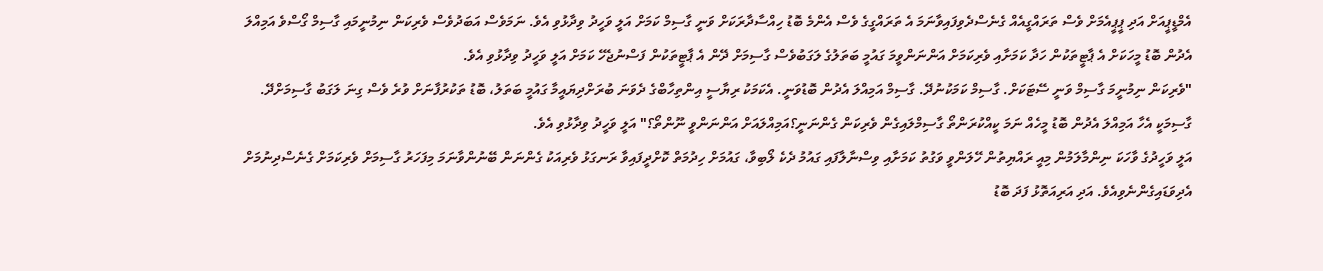އެމްޑީޕީއަށް އަދި ޕީޕީއެމަށް ވެސް ތަރައްގީއެއް ގެނެސްދެވިފައިވާނަމަ އެ ތަރައްގީގެ ވެސް އެންމެ ބޮޑު ހިއްސާދާރަކަށް ވަނީ ގާސިމް ކަމަށް އަލީ ވަހީދު ވިދާޅުވި އެވެ. ނަމަވެސް އަބަދުވެސް ވެރިކަން ނިމުނީމައި ގާސިމް ގޯސްވެ އަމިއްލަ އެދުން ބޮޑު މީހަކަށް އެ ޕާޓީތަކުން ހަދާ ކަމަށާއި ވެރިކަމަށް އަންނަންވީމަ ގައުމީ ބަތަލުގެ ލަގަބުވެސް ގާސިމަށް ދޭން އެ ޕާޓީތަކުން ފަސްނުޖެހޭ ކަމަށް އަލީ ވަހީދު ވިދާޅުވި އެވެ.
"ވެރިކަން ނިމުނީމަ ގާސިމް ވަނީ ސޭޓަކަށް. ގާސިމް ކަމަކުނުދޭ. ގާސިމް އަމިއްލަ އެދުން ބޮޑުވަނީ. އެކަމަކު ރިޔާސީ އިންތިހާބްގެ ދެވަނަ ބުރަށްދިޔައީމާ ގައުމީ ބަތަލު، ބޮޑު ތަކުރުފާނަށް ވުރެ ވެސް ގިނަ ލަގަބު ގާސިމަށްދޭ. ގާސިމަކީ އެހާ އަމިއްލަ އެދުން ބޮޑު މީހެއް ނަމަ ކީއްކުރަންތޯ ގާސިމްލައިގެން ވެރިކަން ގެންނަނީ؟އަމިއްލައަށް އަންނަންވީ ނޫންތޯ؟" އަލީ ވަހީދު ވިދާޅުވި އެވެ.
އަލީ ވަހީދުގެ ވާހަކަ ނިންމާލަމުން މިއީ ރައްޔިތުން ހޭލަންވީ ވަގުތު ކަމަށާއި ވިސްނާލާފައި ގައުމު ދެކެ ލޯބިވާ، ގައުމަށް ހިދުމަތް ކޮށްދީފައިވާ ރަނގަޅު ވެރިއަކު ގެންނަން ބޭނުންވާނަމަ މިފަހަރު ގާސިމަށް ވެރިކަމަށް ގެނެސްދިނުމަށް އެދިވަޑައިގެންނެވިއެވެ. އަދި އަރިއަތޮޅު ފަދަ ބޮޑު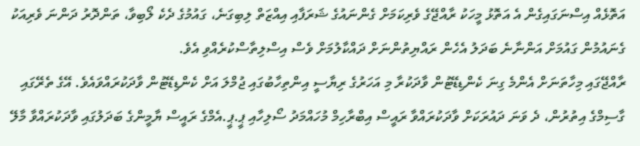އަތޮޅެއް އިސްނަގައިގެން އެ އަތޮޅު މީހަކު ރާއްޖޭގެ ވެރިކަމަށް ގެންނައުގެ ޝަރަފާއި އިއްޒަތް ލިބިގަނެ، ގައުމުގެ ދެކެ ލޯބިވާ، ތަންދޮރު ދަންނަ ވެރިއަކު ގެނައުމުން ގައުމަށް އަންނާނެ ބަދަލު އެހެން ރައްޔިތުންނަށް ދައްކާލުމަށް ވެސް އިސްލިތާސްކުރެއްވި އެވެ.
ރާއްޖޭގައި މިހާތަނަށް އެންމެ ގިނަ ކެންޑިޑޭޓުން ވާދަކުރާ މި އަހަރުގެ ރިޔާސީ އިންތިހާބުގައި ޖުމްލަ އަށް ކެންޑިޑޭޓުން ވާދަކުރައްވައެވެ. އޭގެ ތެރޭގައި ގާސިމްގެ އިތުރުން، ދެ ވަނަ ދައުރަކަށް ވާދަކުރައްވާ ރައީސް އިބްރާހިމް މުހައްމަދު ސޯލިހާއި ޕީ.ޕީ.އެމްގެ ރައީސް ޔާމީންގެ ބަދަލުގައި ވާދަކުރައްވާ މާލޭ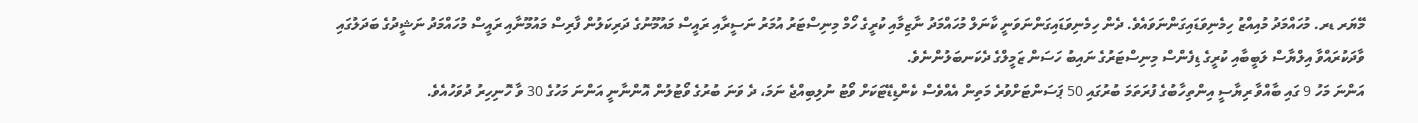މޭޔަރ ޑރ. މުހައްމަދު މުއިއްޒު ހިމެނިވަޑައިގަންނަވައެވެ. ދެން ހިމެނިވަޑައިގަންނަވަނީ ކާނަލް މުހައްމަދު ނާޒިމާއި ކުރީގެ ހޯމް މިނިސްޓަރު އުމަރު ނަސީރާއި ރައީސް މައުމޫނުގެ ދަރިކަލުން ފާރިސް މައުމޫނާއި ރައީސް މުހައްމަދު ނަޝީދުގެ ބަދަލުގައި ވާދަކުރައްވާ އިލްޔާސް ލަބީބާއި ކުރީގެ ޑިފެންސް މިނިސްޓަރުގެ ނައިބު ހަސަން ޒަމީލްގެ ދެކަނބަލުންނެވެ.
އަންނަ މަހު 9 ގައި ބާއްވާ ރިޔާސީ އިންތިހާބުގެ ފުރަތަމަ ބުރުގައި 50 ޕަސަންޓަށްވުރެ މަތިން އެއްވެސް ކެންޑިޑޭޓަކަށް ވޯޓު ނުލިބިއްޖެ ނަމަ، ދެ ވަނަ ބުރުގެ ވޯޓުލުން އޮންނާނީ އަންނަ މަހުގެ 30 ވާ ހޮނިހިރު ދުވަހުއެވެ.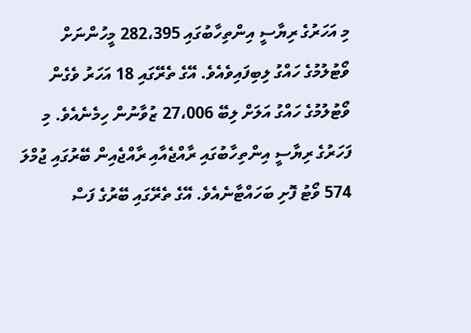މި އަހަރުގެ ރިޔާސީ އިންތިހާބުގައި 282،395 މީހުންނަށް ވޯޓުލުމުގެ ހައްގު ލިބިފައިވެއެވެ. އޭގެ ތެރޭގައި 18 އަހަރު ވެގެން ވޯޓުލުމުގެ ހައްގު އަލަށް ލިބޭ 27،006 ޒުވާނުން ހިމެނެއެވެ. މި ފަހަރުގެ ރިޔާސީ އިންތިހާބުގައި ރާއްޖެއާއި ރާއްޖެއިން ބޭރުގައި ޖުމްލަ 574 ވޯޓު ފޮށި ބަހައްޓާނެއެވެ. އޭގެ ތެރޭގައި ބޭރުގެ ފަސް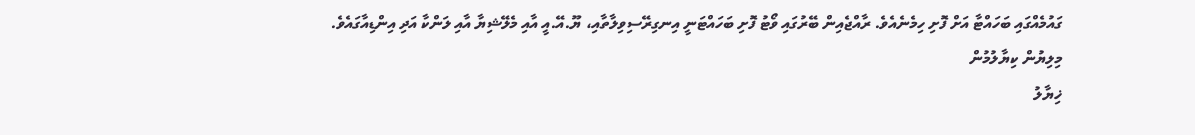ގައުމެއްގައި ބަހައްޓާ އަށް ފޮށި ހިމެނެއެވެ. ރާއްޖެއިން ބޭރުގައި ވޯޓު ފޮށި ބަހައްޓަނީ އިނގިރޭސިވިލާތާއި، ޔޫ.އޭ.އީ އާއި މެލޭޝިޔާ އާއި ލަންކާ އަދި އިންޑިއާގައެވެ.
މިލިޔުން ކިޔާލުމުން
ޚިޔާލު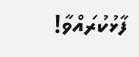ފާޅުކުރައްވާ!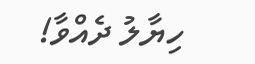ހިޔާލު ދެއްވާ!